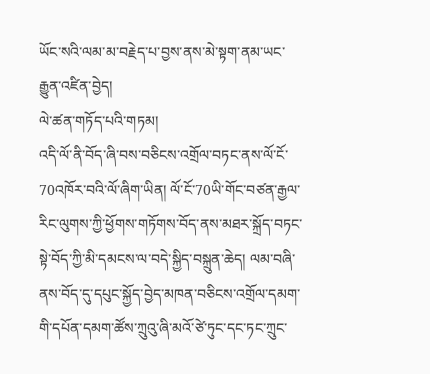ཡོང་སའི་ལམ་མ་བརྗེད་པ་བྱས་ནས་མེ་སྟག་ནམ་ཡང་རྒྱུན་འཛིན་བྱེད།
ལེ་ཚན་གཏོད་པའི་གཏམ།
འདི་ལོ་ནི་བོད་ཞི་བས་བཅིངས་འགྲོལ་བཏང་ནས་ལོ་ངོ་70འཁོར་བའི་ལོ་ཞིག་ཡིན། ལོ་ངོ་70ཡི་གོང་བཙན་རྒྱལ་རིང་ལུགས་ཀྱི་ཕྱོགས་གཏོགས་བོད་ནས་མཐར་སྐྲོད་བཏང་སྟེ་བོད་ཀྱི་མི་དམངས་ལ་བདེ་སྐྱིད་བསྐྲུན་ཆེད། ལམ་བཞི་ནས་བོད་དུ་དཔུང་སྐྱོད་བྱེད་མཁན་བཅིངས་འགྲོལ་དམག་གི་དཔོན་དམག་ཚོས་ཀྲུའུ་ཞི་མའོ་ཙེ་ཏུང་དང་ཏང་ཀྲུང་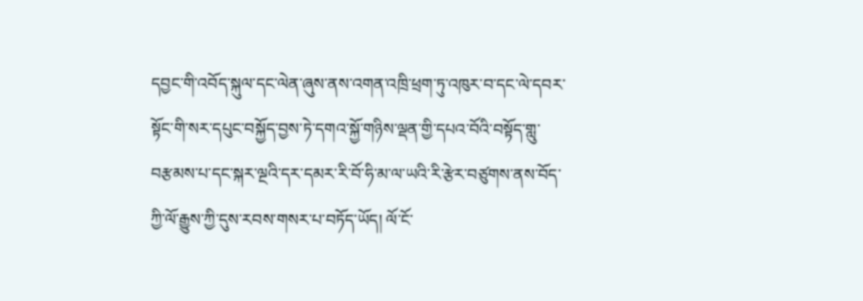དབྱང་གི་འབོད་སྐུལ་དང་ལེན་ཞུས་ནས་འགན་འཁྲི་ཕྲག་ཏུ་འཁུར་བ་དང་ལེ་དབར་སྟོང་གི་སར་དཔུང་བསྐྱོད་བྱས་ཏེ་དགའ་སྐྱོ་གཉིས་ལྡན་གྱི་དཔའ་བོའི་བསྟོད་གླུ་བརྩམས་པ་དང་སྐར་ལྔའི་དར་དམར་རི་བོ་ཧི་མ་ལ་ཡའི་རི་རྩེར་བཙུགས་ནས་བོད་ཀྱི་ལོ་རྒྱུས་ཀྱི་དུས་རབས་གསར་པ་བཏོད་ཡོད། ལོ་ངོ་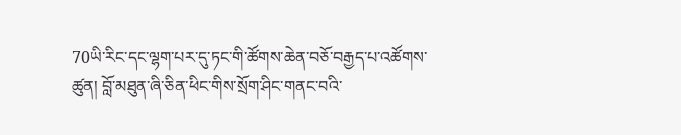70ཡི་རིང་དང་ལྷག་པར་དུ་ཏང་གི་ཚོགས་ཆེན་བཅོ་བརྒྱད་པ་འཚོགས་ཚུན། བློ་མཐུན་ཞི་ཅིན་ཕིང་གིས་སྲོག་ཤིང་གནང་བའི་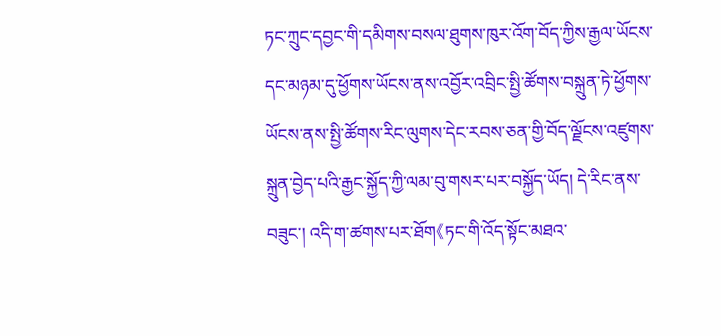ཏང་ཀྲུང་དབྱང་གི་དམིགས་བསལ་ཐུགས་ཁུར་འོག་བོད་ཀྱིས་རྒྱལ་ཡོངས་དང་མཉམ་དུ་ཕྱོགས་ཡོངས་ནས་འབྱོར་འབྲིང་སྤྱི་ཚོགས་བསྐྲུན་ཏེ་ཕྱོགས་ཡོངས་ནས་སྤྱི་ཚོགས་རིང་ལུགས་དེང་རབས་ཅན་གྱི་བོད་ལྗོངས་འཛུགས་སྐྲུན་བྱེད་པའི་རྒྱང་སྐྱོད་ཀྱི་ལམ་བུ་གསར་པར་བསྐྱོད་ཡོད། དེ་རིང་ནས་བཟུང་། འདི་ག་ཚགས་པར་ཐོག《ཏང་གི་འོད་སྟོང་མཐའ་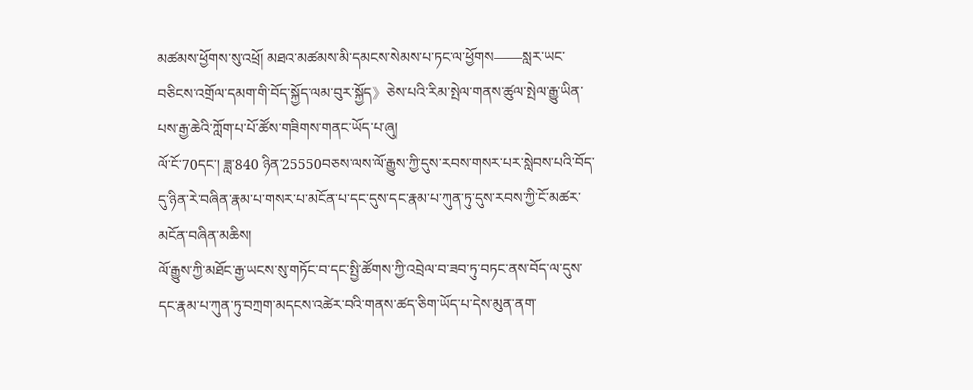མཚམས་ཕྱོགས་སུ་འཕྲོ། མཐའ་མཚམས་མི་དམངས་སེམས་པ་ཏང་ལ་ཕྱོགས——སླར་ཡང་བཅིངས་འགྲོལ་དམག་གི་བོད་སྐྱོད་ལམ་བུར་སྐྱོད》ཅེས་པའི་རིམ་སྤེལ་གནས་ཚུལ་སྤེལ་རྒྱུ་ཡིན་པས་རྒྱ་ཆེའི་ཀློག་པ་པོ་ཚོས་གཟིགས་གནང་ཡོད་པ་ཞུ།
ལོ་ངོ་70དང་། ཟླ་840 ཉིན་25550བཅས་ལས་ལོ་རྒྱུས་ཀྱི་དུས་རབས་གསར་པར་སླེབས་པའི་བོད་དུ་ཉིན་རེ་བཞིན་རྣམ་པ་གསར་པ་མངོན་པ་དང་དུས་དང་རྣམ་པ་ཀུན་ཏུ་དུས་རབས་ཀྱི་ངོ་མཚར་མངོན་བཞིན་མཆིས།
ལོ་རྒྱུས་ཀྱི་མཐོང་རྒྱ་ཡངས་སུ་གཏོང་བ་དང་སྤྱི་ཚོགས་ཀྱི་འབྲེལ་བ་ཟབ་ཏུ་བཏང་ནས་བོད་ལ་དུས་དང་རྣམ་པ་ཀུན་ཏུ་བཀྲག་མདངས་འཚེར་བའི་གནས་ཚད་ཅིག་ཡོད་པ་དེས་མུན་ནག་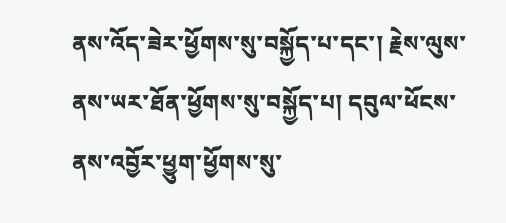ནས་འོད་ཟེར་ཕྱོགས་སུ་བསྐྱོད་པ་དང་། རྗེས་ལུས་ནས་ཡར་ཐོན་ཕྱོགས་སུ་བསྐྱོད་པ། དབུལ་ཕོངས་ནས་འབྱོར་ཕྱུག་ཕྱོགས་སུ་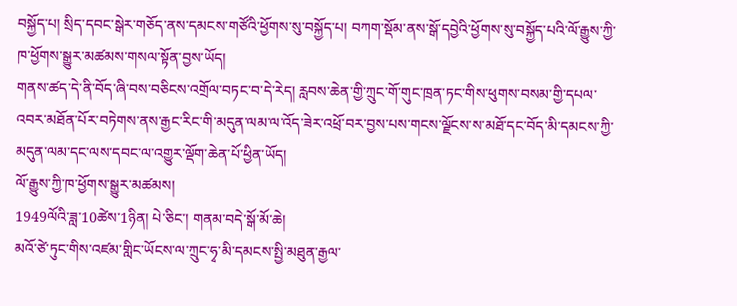བསྐྱོད་པ། སྲིད་དབང་སྒེར་གཅོད་ནས་དམངས་གཙོའི་ཕྱོགས་སུ་བསྐྱོད་པ། བཀག་སྡོམ་ནས་སྒོ་དབྱེའི་ཕྱོགས་སུ་བསྐྱོད་པའི་ལོ་རྒྱུས་ཀྱི་ཁ་ཕྱོགས་སྒྱུར་མཚམས་གསལ་སྟོན་བྱས་ཡོད།
གནས་ཚད་དེ་ནི་བོད་ཞི་བས་བཅིངས་འགྲོལ་བཏང་བ་དེ་རེད། རླབས་ཆེན་གྱི་ཀྲུང་གོ་གུང་ཁྲན་ཏང་གིས་ཕུགས་བསམ་གྱི་དཔལ་འབར་མཐོན་པོར་བཏེགས་ནས་རྒྱང་རིང་གི་མདུན་ལམ་ལ་འོད་ཟེར་འཕྲོ་བར་བྱས་པས་གངས་ལྗོངས་ས་མཐོ་དང་བོད་མི་དམངས་ཀྱི་མདུན་ལམ་དང་ལས་དབང་ལ་འགྱུར་ལྡོག་ཆེན་པོ་ཕྱིན་ཡོད།
ལོ་རྒྱུས་ཀྱི་ཁ་ཕྱོགས་སྒྱུར་མཚམས།
1949ལོའི་ཟླ་10ཚེས་1ཉིན། པེ་ཅིང་། གནམ་བདེ་སྒོ་མོ་ཆེ།
མའོ་ཙེ་ཏུང་གིས་འཛམ་གླིང་ཡོངས་ལ་ཀྲུང་ཧྭ་མི་དམངས་སྤྱི་མཐུན་རྒྱལ་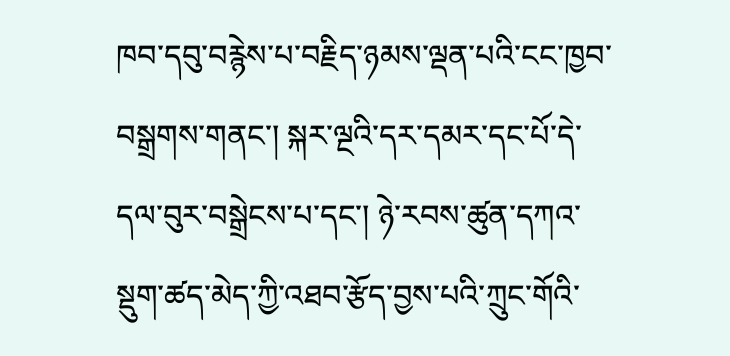ཁབ་དབུ་བརྙེས་པ་བརྗིད་ཉམས་ལྡན་པའི་ངང་ཁྱབ་བསྒྲགས་གནང་། སྐར་ལྔའི་དར་དམར་དང་པོ་དེ་དལ་བུར་བསྒྲེངས་པ་དང་། ཉེ་རབས་ཚུན་དཀའ་སྡུག་ཚད་མེད་ཀྱི་འཐབ་རྩོད་བྱས་པའི་ཀྲུང་གོའི་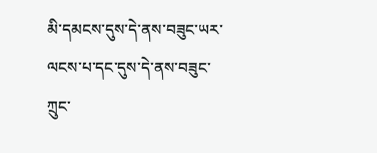མི་དམངས་དུས་དེ་ནས་བཟུང་ཡར་ལངས་པ་དང་དུས་དེ་ནས་བཟུང་ཀྲུང་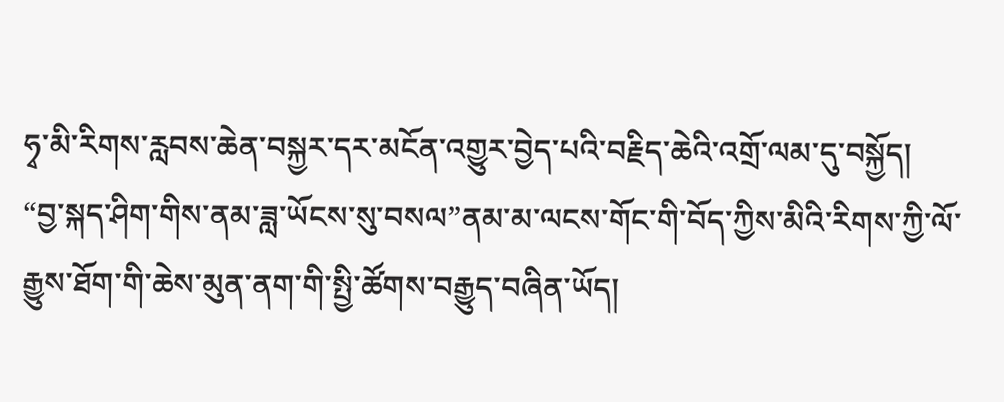ཧྭ་མི་རིགས་རླབས་ཆེན་བསྐྱར་དར་མངོན་འགྱུར་བྱེད་པའི་བརྗིད་ཆེའི་འགྲོ་ལམ་དུ་བསྐྱོད།
“བྱ་སྐད་ཤིག་གིས་ནམ་ཟླ་ཡོངས་སུ་བསལ”ནམ་མ་ལངས་གོང་གི་བོད་ཀྱིས་མིའི་རིགས་ཀྱི་ལོ་རྒྱུས་ཐོག་གི་ཆེས་མུན་ནག་གི་སྤྱི་ཚོགས་བརྒྱུད་བཞིན་ཡོད།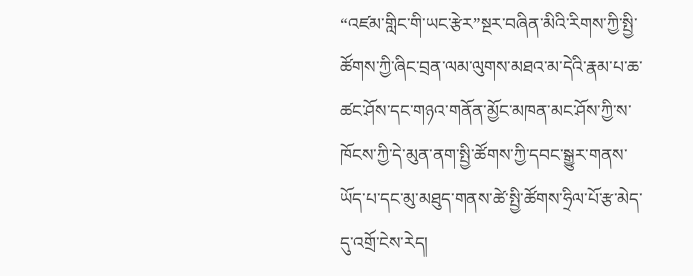“འཛམ་གླིང་གི་ཡང་རྩེར”སྔར་བཞིན་མིའི་རིགས་ཀྱི་སྤྱི་ཚོགས་ཀྱི་ཞིང་བྲན་ལམ་ལུགས་མཐའ་མ་དེའི་རྣམ་པ་ཆ་ཚང་ཤོས་དང་གཉའ་གནོན་མྱོང་མཁན་མང་ཤོས་ཀྱི་ས་ཁོངས་ཀྱི་དེ་མུན་ནག་སྤྱི་ཚོགས་ཀྱི་དབང་སྒྱུར་གནས་ཡོད་པ་དང་མུ་མཐུད་གནས་ཚེ་སྤྱི་ཚོགས་ཧྲིལ་པོ་རྩ་མེད་དུ་འགྲོ་ངེས་རེད།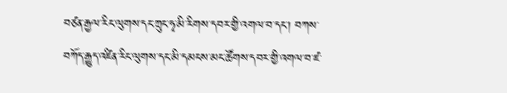བཙན་རྒྱལ་རིང་ལུགས་དང་ཀྲུང་ཧྭ་མི་རིགས་དབར་གྱི་འགལ་བ་དང་། བཀས་བཀོད་རྒྱུད་འཛིན་རིང་ལུགས་དང་མི་དམངས་མང་ཚོགས་དབར་གྱི་འགལ་བ་ཛ་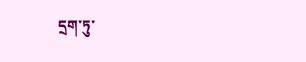དྲག་ཏུ་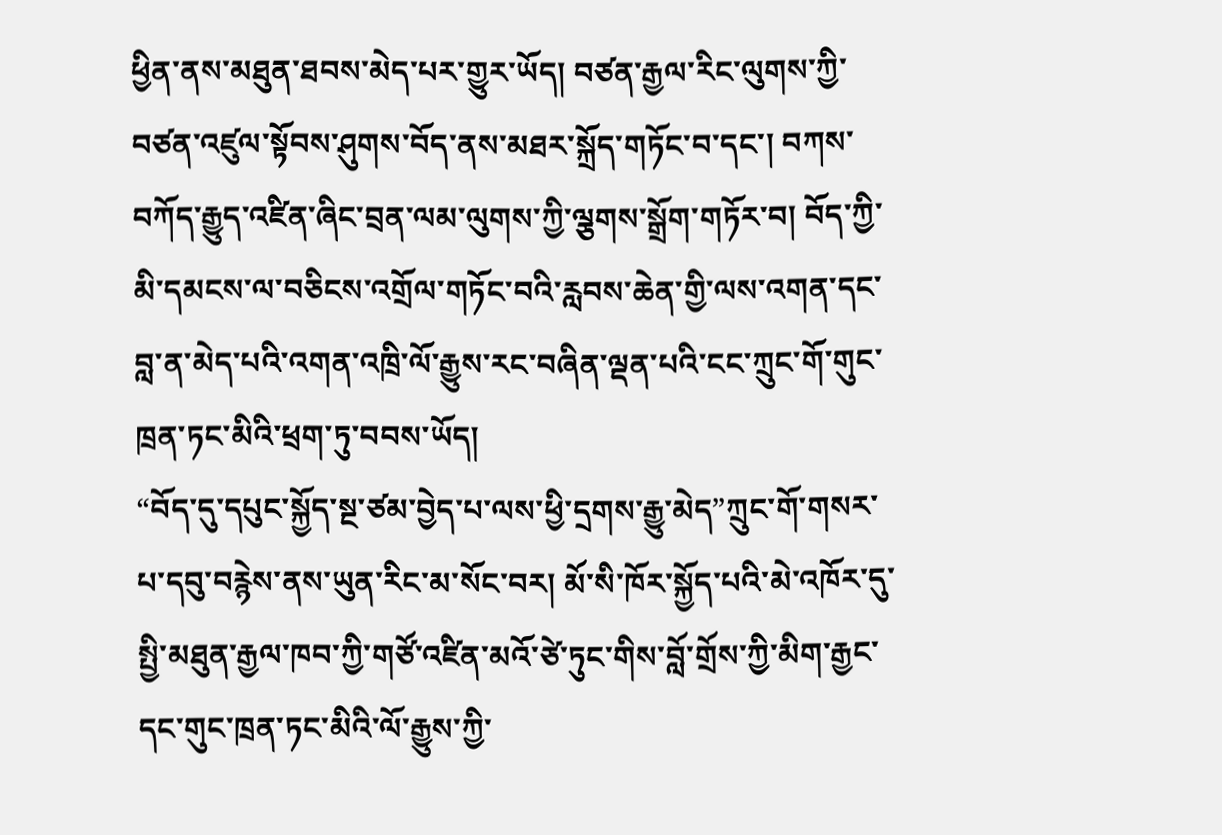ཕྱིན་ནས་མཐུན་ཐབས་མེད་པར་གྱུར་ཡོད། བཙན་རྒྱལ་རིང་ལུགས་ཀྱི་བཙན་འཛུལ་སྟོབས་ཤུགས་བོད་ནས་མཐར་སྐྲོད་གཏོང་བ་དང་། བཀས་བཀོད་རྒྱུད་འཛིན་ཞིང་བྲན་ལམ་ལུགས་ཀྱི་ལྕགས་སྒྲོག་གཏོར་བ། བོད་ཀྱི་མི་དམངས་ལ་བཅིངས་འགྲོལ་གཏོང་བའི་རླབས་ཆེན་གྱི་ལས་འགན་དང་བླ་ན་མེད་པའི་འགན་འཁྲི་ལོ་རྒྱུས་རང་བཞིན་ལྡན་པའི་ངང་ཀྲུང་གོ་གུང་ཁྲན་ཏང་མིའི་ཕྲག་ཏུ་བབས་ཡོད།
“བོད་དུ་དཔུང་སྐྱོད་སྔ་ཙམ་བྱེད་པ་ལས་ཕྱི་དྲགས་རྒྱུ་མེད”ཀྲུང་གོ་གསར་པ་དབུ་བརྙེས་ནས་ཡུན་རིང་མ་སོང་བར། མོ་སི་ཁོར་སྐྱོད་པའི་མེ་འཁོར་དུ་སྤྱི་མཐུན་རྒྱལ་ཁབ་ཀྱི་གཙོ་འཛིན་མའོ་ཙེ་ཏུང་གིས་བློ་གྲོས་ཀྱི་མིག་རྒྱང་དང་གུང་ཁྲན་ཏང་མིའི་ལོ་རྒྱུས་ཀྱི་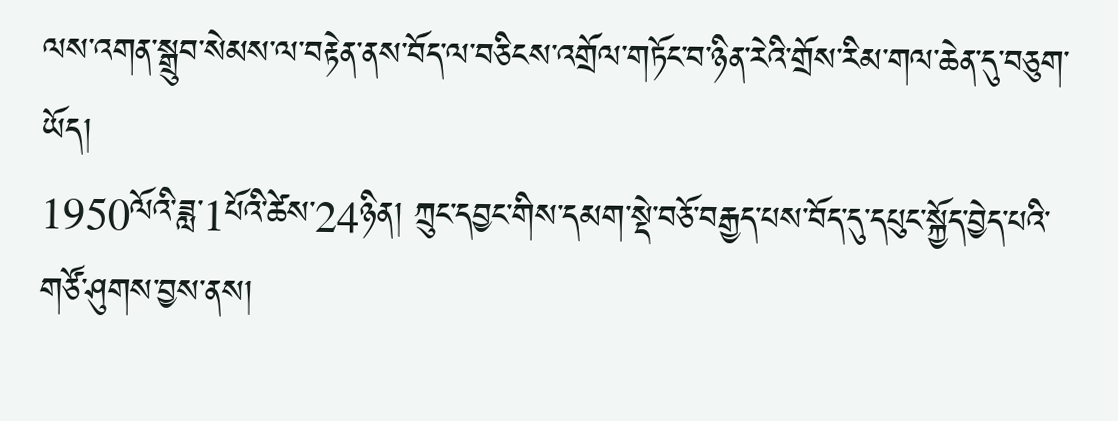ལས་འགན་སྒྲུབ་སེམས་ལ་བརྟེན་ནས་བོད་ལ་བཅིངས་འགྲོལ་གཏོང་བ་ཉིན་རེའི་གྲོས་རིམ་གལ་ཆེན་དུ་བཅུག་ཡོད།
1950ལོའི་ཟླ་1པོའི་ཚེས་24ཉིན། ཀྲུང་དབྱང་གིས་དམག་སྡེ་བཅོ་བརྒྱད་པས་བོད་དུ་དཔུང་སྐྱོད་བྱེད་པའི་གཙོ་ཤུགས་བྱས་ནས།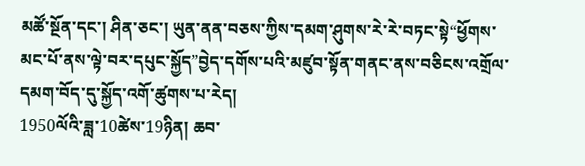མཚོ་སྔོན་དང་། ཤིན་ཅང་། ཡུན་ནན་བཅས་ཀྱིས་དམག་ཤུགས་རེ་རེ་བཏང་སྟེ“ཕྱོགས་མང་པོ་ནས་ལྟེ་བར་དཔུང་སྐྱོད”བྱེད་དགོས་པའི་མཛུབ་སྟོན་གནང་ནས་བཅིངས་འགྲོལ་དམག་བོད་དུ་སྐྱོད་འགོ་ཚུགས་པ་རེད།
1950ལོའི་ཟླ་10ཚེས་19ཉིན། ཆབ་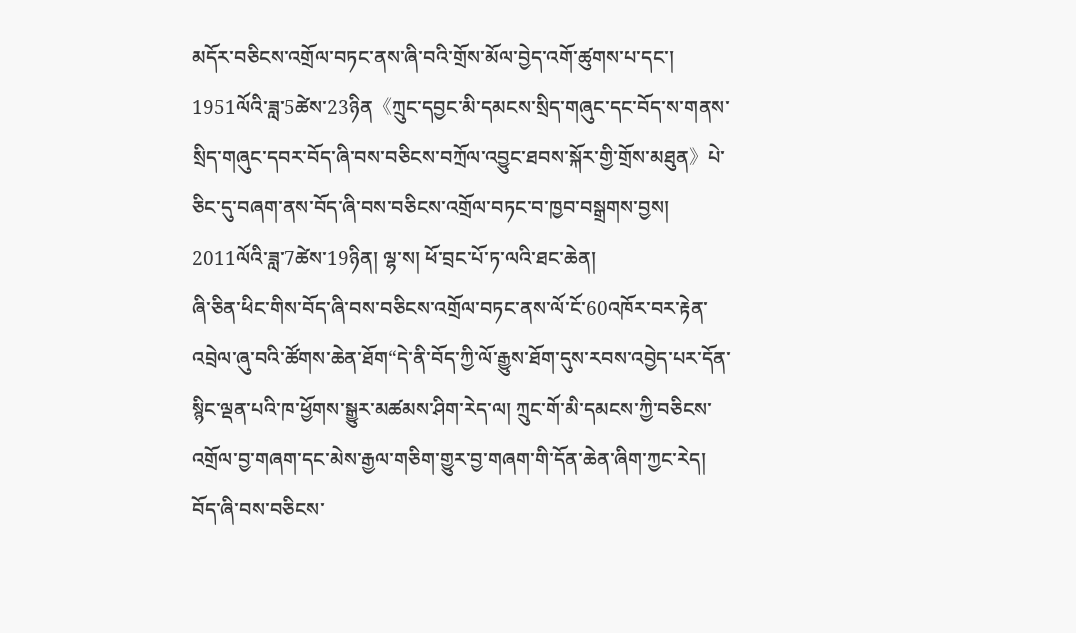མདོར་བཅིངས་འགྲོལ་བཏང་ནས་ཞི་བའི་གྲོས་མོལ་བྱེད་འགོ་ཚུགས་པ་དང་། 1951ལོའི་ཟླ་5ཚེས་23ཉིན《ཀྲུང་དབྱང་མི་དམངས་སྲིད་གཞུང་དང་བོད་ས་གནས་སྲིད་གཞུང་དབར་བོད་ཞི་བས་བཅིངས་བཀྲོལ་འབྱུང་ཐབས་སྐོར་གྱི་གྲོས་མཐུན》པེ་ཅིང་དུ་བཞག་ནས་བོད་ཞི་བས་བཅིངས་འགྲོལ་བཏང་བ་ཁྱབ་བསྒྲགས་བྱས།
2011ལོའི་ཟླ་7ཚེས་19ཉིན། ལྷ་ས། ཕོ་བྲང་པོ་ཏ་ལའི་ཐང་ཆེན།
ཞི་ཅིན་ཕིང་གིས་བོད་ཞི་བས་བཅིངས་འགྲོལ་བཏང་ནས་ལོ་ངོ་60འཁོར་བར་རྟེན་འབྲེལ་ཞུ་བའི་ཚོགས་ཆེན་ཐོག“དེ་ནི་བོད་ཀྱི་ལོ་རྒྱུས་ཐོག་དུས་རབས་འབྱེད་པར་དོན་སྙིང་ལྡན་པའི་ཁ་ཕྱོགས་སྒྱུར་མཚམས་ཤིག་རེད་ལ། ཀྲུང་གོ་མི་དམངས་ཀྱི་བཅིངས་འགྲོལ་བྱ་གཞག་དང་མེས་རྒྱལ་གཅིག་གྱུར་བྱ་གཞག་གི་དོན་ཆེན་ཞིག་ཀྱང་རེད། བོད་ཞི་བས་བཅིངས་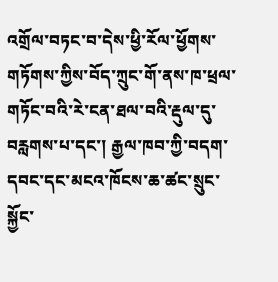འགྲོལ་བཏང་བ་དེས་ཕྱི་རོལ་ཕྱོགས་གཏོགས་ཀྱིས་བོད་ཀྲུང་གོ་ནས་ཁ་ཕྲལ་གཏོང་བའི་རེ་ངན་ཐལ་བའི་རྡུལ་དུ་བརླགས་པ་དང་། རྒྱལ་ཁབ་ཀྱི་བདག་དབང་དང་མངའ་ཁོངས་ཆ་ཚང་སྲུང་སྐྱོང་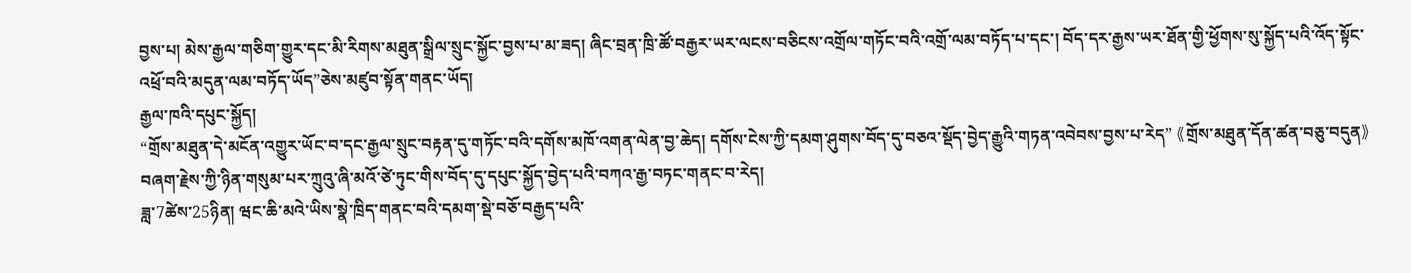བྱས་པ། མེས་རྒྱལ་གཅིག་གྱུར་དང་མི་རིགས་མཐུན་སྒྲིལ་སྲུང་སྐྱོང་བྱས་པ་མ་ཟད། ཞིང་བྲན་ཁྲི་ཚོ་བརྒྱར་ཡར་ལངས་བཅིངས་འགྲོལ་གཏོང་བའི་འགྲོ་ལམ་བཏོད་པ་དང་། བོད་དར་རྒྱས་ཡར་ཐོན་གྱི་ཕྱོགས་སུ་སྐྱོད་པའི་འོད་སྟོང་འཕྲོ་བའི་མདུན་ལམ་བཏོད་ཡོད”ཅེས་མཛུབ་སྟོན་གནང་ཡོད།
རྒྱལ་ཁའི་དཔུང་སྐྱོད།
“གྲོས་མཐུན་དེ་མངོན་འགྱུར་ཡོང་བ་དང་རྒྱལ་སྲུང་བརྟན་དུ་གཏོང་བའི་དགོས་མཁོ་འགན་ལེན་བྱ་ཆེད། དགོས་ངེས་ཀྱི་དམག་ཤུགས་བོད་དུ་བཅའ་སྡོད་བྱེད་རྒྱུའི་གཏན་འབེབས་བྱས་པ་རེད” 《གྲོས་མཐུན་དོན་ཚན་བཅུ་བདུན》བཞག་རྗེས་ཀྱི་ཉིན་གསུམ་པར་ཀྲུའུ་ཞི་མའོ་ཙེ་ཏུང་གིས་བོད་དུ་དཔུང་སྐྱོད་བྱེད་པའི་བཀའ་རྒྱ་བཏང་གནང་བ་རེད།
ཟླ་7ཚེས་25ཉིན། ཝང་ཆི་མའེ་ཡིས་སྣེ་ཁྲིད་གནང་བའི་དམག་སྡེ་བཅོ་བརྒྱད་པའི་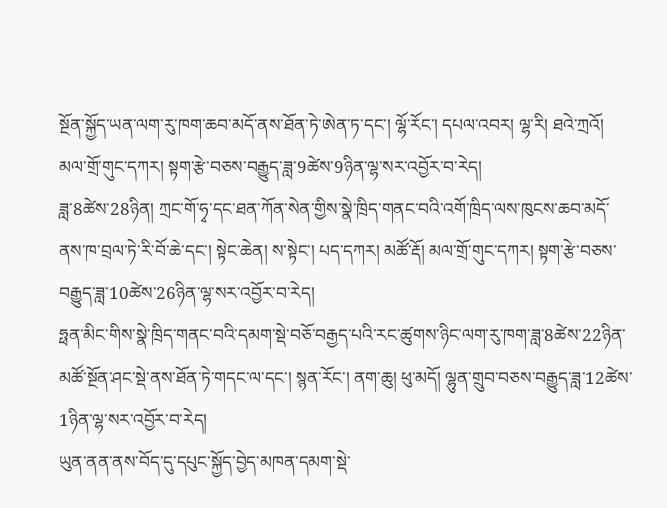སྔོན་སྐྱོད་ཡན་ལག་རུ་ཁག་ཆབ་མདོ་ནས་ཐོན་ཏེ་ཨེན་ཏ་དང་། ལྷོ་རོང་། དཔལ་འབར། ལྷ་རི། ཐའེ་ཀྲའོ། མལ་གྲོ་གུང་དཀར། སྟག་རྩེ་བཅས་བརྒྱུད་ཟླ་9ཚེས་9ཉིན་ལྷ་སར་འབྱོར་བ་རེད།
ཟླ་8ཚེས་28ཉིན། ཀྲང་གོ་ཧྭ་དང་ཐན་ཀོན་སེན་གྱིས་སྣེ་ཁྲིད་གནང་བའི་འགོ་ཁྲིད་ལས་ཁུངས་ཆབ་མདོ་ནས་ཁ་བྲལ་ཏེ་རི་བོ་ཆེ་དང་། སྟེང་ཆེན། ས་སྟེང་། པད་དཀར། མཚོ་རྡོ། མལ་གྲོ་གུང་དཀར། སྟག་རྩེ་བཅས་བརྒྱུད་ཟླ་10ཚེས་26ཉིན་ལྷ་སར་འབྱོར་བ་རེད།
ཧྥན་མིང་གིས་སྣེ་ཁྲིད་གནང་བའི་དམག་སྡེ་བཅོ་བརྒྱད་པའི་རང་ཚུགས་ཉིང་ལག་རུ་ཁག་ཟླ་8ཚེས་22ཉིན་མཚོ་སྔོན་ཤང་སྡེ་ནས་ཐོན་ཏེ་གདང་ལ་དང་། སྙན་རོང་། ནག་ཆུ། ཕུ་མདོ། ལྷུན་གྲུབ་བཅས་བརྒྱུད་ཟླ་12ཚེས་1ཉིན་ལྷ་སར་འབྱོར་བ་རེད།
ཡུན་ནན་ནས་བོད་དུ་དཔུང་སྐྱོད་བྱེད་མཁན་དམག་སྡེ་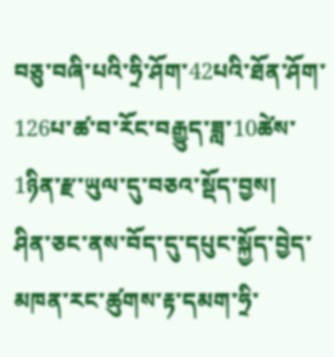བཅུ་བཞི་པའི་ཧྲི་ཤོག་42པའི་ཐོན་ཤོག་126པ་ཚ་བ་རོང་བརྒྱུད་ཟླ་10ཚེས་1ཉིན་རྫ་ཡུལ་དུ་བཅའ་སྡོད་བྱས།
ཤིན་ཅང་ནས་བོད་དུ་དཔུང་སྐྱོད་བྱེད་མཁན་རང་ཚུགས་རྟ་དམག་ཧྲི་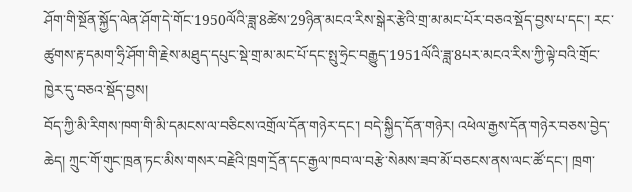ཤོག་གི་སྔོན་སྐྱོད་ལེན་ཤོག་དེ་གོང་1950ལོའི་ཟླ་8ཚེས་29ཉིན་མངའ་རིས་སྒེར་རྩེའི་གྲ་མ་མང་པོར་བཅའ་སྡོད་བྱས་པ་དང་། རང་ཚུགས་རྟ་དམག་ཧྲི་ཤོག་གི་རྗེས་མཐུད་དཔུང་སྡེ་གྲ་མ་མང་པོ་དང་སྤུ་ཧྲེང་བརྒྱུད་1951ལོའི་ཟླ་8པར་མངའ་རིས་ཀྱི་ལྟེ་བའི་གྲོང་ཁྱེར་དུ་བཅའ་སྡོད་བྱས།
བོད་ཀྱི་མི་རིགས་ཁག་གི་མི་དམངས་ལ་བཅིངས་འགྲོལ་དོན་གཉེར་དང་། བདེ་སྐྱིད་དོན་གཉེར། འཕེལ་རྒྱས་དོན་གཉེར་བཅས་བྱེད་ཆེད། ཀྲུང་གོ་གུང་ཁྲན་ཏང་མིས་གསར་བརྗེའི་ཁྲག་དྲོན་དང་རྒྱལ་ཁབ་ལ་བརྩེ་སེམས་ཟབ་མོ་བཅངས་ནས་ལང་ཚོ་དང་། ཁྲག་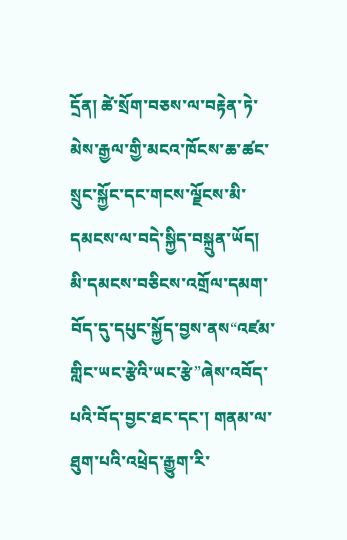དྲོན། ཚེ་སྲོག་བཅས་ལ་བརྟེན་ཏེ་མེས་རྒྱལ་གྱི་མངའ་ཁོངས་ཆ་ཚང་སྲུང་སྐྱོང་དང་གངས་ལྗོངས་མི་དམངས་ལ་བདེ་སྐྱིད་བསྐྲུན་ཡོད།
མི་དམངས་བཅིངས་འགྲོལ་དམག་བོད་དུ་དཔུང་སྐྱོད་བྱས་ནས“འཛམ་གླིང་ཡང་རྩེའི་ཡང་རྩེ”ཞེས་འབོད་པའི་བོད་བྱང་ཐང་དང་། གནམ་ལ་ཐུག་པའི་འཕྲེད་རྒྱུག་རི་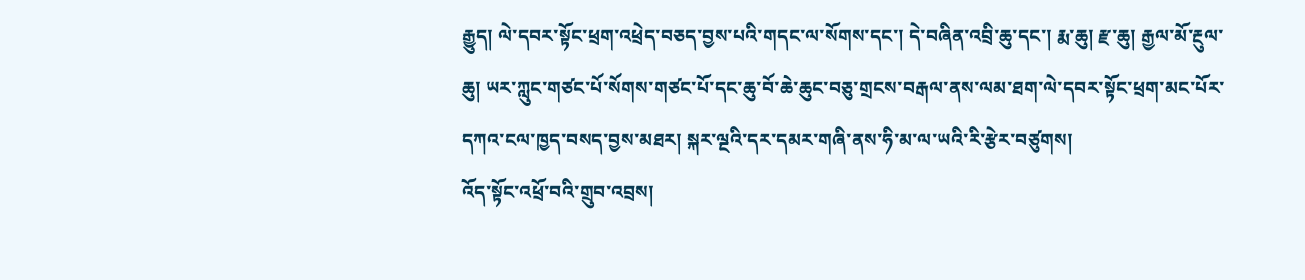རྒྱུད། ལེ་དབར་སྟོང་ཕྲག་འཕྲེད་བཅད་བྱས་པའི་གདང་ལ་སོགས་དང་། དེ་བཞིན་འབྲི་ཆུ་དང་། རྨ་ཆུ། རྫ་ཆུ། རྒྱལ་མོ་རྔུལ་ཆུ། ཡར་ཀླུང་གཙང་པོ་སོགས་གཙང་པོ་དང་ཆུ་བོ་ཆེ་ཆུང་བཅུ་གྲངས་བརྒལ་ནས་ལམ་ཐག་ལེ་དབར་སྟོང་ཕྲག་མང་པོར་དཀའ་ངལ་ཁྱད་བསད་བྱས་མཐར། སྐར་ལྔའི་དར་དམར་གཞི་ནས་ཧི་མ་ལ་ཡའི་རི་རྩེར་བཙུགས།
འོད་སྟོང་འཕྲོ་བའི་གྲུབ་འབྲས།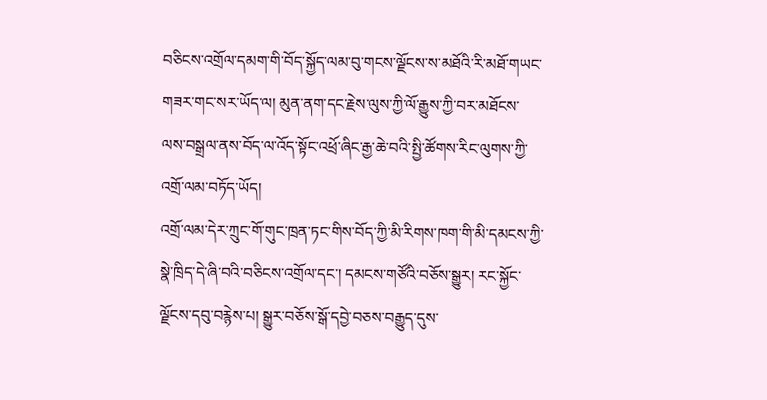བཅིངས་འགྲོལ་དམག་གི་བོད་སྐྱོད་ལམ་བུ་གངས་ལྗོངས་ས་མཐོའི་རི་མཐོ་གཡང་གཟར་གང་སར་ཡོད་ལ། མུན་ནག་དང་རྗེས་ལུས་ཀྱི་ལོ་རྒྱུས་ཀྱི་བར་མཐོངས་ལས་བསྒྲལ་ནས་བོད་ལ་འོད་སྟོང་འཕྲོ་ཞིང་རྒྱ་ཆེ་བའི་སྤྱི་ཚོགས་རིང་ལུགས་ཀྱི་འགྲོ་ལམ་བཏོད་ཡོད།
འགྲོ་ལམ་དེར་ཀྲུང་གོ་གུང་ཁྲན་ཏང་གིས་བོད་ཀྱི་མི་རིགས་ཁག་གི་མི་དམངས་ཀྱི་སྣེ་ཁྲིད་དེ་ཞི་བའི་བཅིངས་འགྲོལ་དང་། དམངས་གཙོའི་བཅོས་སྒྱུར། རང་སྐྱོང་ལྗོངས་དབུ་བརྙེས་པ། སྒྱུར་བཅོས་སྒོ་དབྱེ་བཅས་བརྒྱུད་དུས་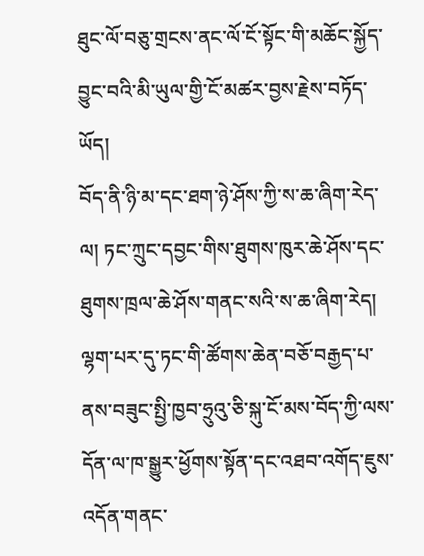ཐུང་ལོ་བཅུ་གྲངས་ནང་ལོ་ངོ་སྟོང་གི་མཆོང་སྐྱོད་བྱུང་བའི་མི་ཡུལ་གྱི་ངོ་མཚར་བྱས་རྗེས་བཏོད་ཡོད།
བོད་ནི་ཉི་མ་དང་ཐག་ཉེ་ཤོས་ཀྱི་ས་ཆ་ཞིག་རེད་ལ། ཏང་ཀྲུང་དབྱང་གིས་ཐུགས་ཁུར་ཆེ་ཤོས་དང་ཐུགས་ཁྲལ་ཆེ་ཤོས་གནང་སའི་ས་ཆ་ཞིག་རེད། ལྷག་པར་དུ་ཏང་གི་ཚོགས་ཆེན་བཅོ་བརྒྱད་པ་ནས་བཟུང་སྤྱི་ཁྱབ་ཧྲུའུ་ཅི་སྐུ་ངོ་མས་བོད་ཀྱི་ལས་དོན་ལ་ཁ་སྒྱུར་ཕྱོགས་སྟོན་དང་འཐབ་འགོད་ཇུས་འདོན་གནང་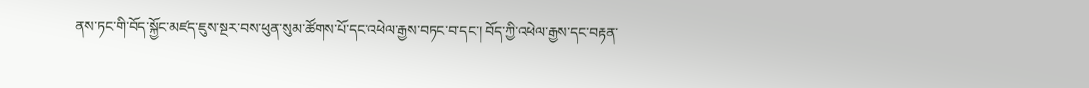ནས་ཏང་གི་བོད་སྐྱོང་མཛད་ཇུས་སྔར་བས་ཕུན་སུམ་ཚོགས་པོ་དང་འཕེལ་རྒྱས་བཏང་བ་དང་། བོད་ཀྱི་འཕེལ་རྒྱས་དང་བརྟན་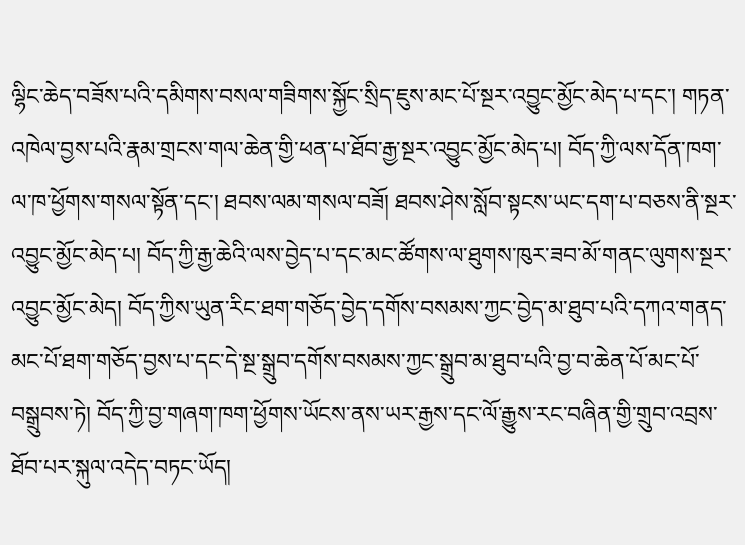ལྷིང་ཆེད་བཟོས་པའི་དམིགས་བསལ་གཟིགས་སྐྱོང་སྲིད་ཇུས་མང་པོ་སྔར་འབྱུང་མྱོང་མེད་པ་དང་། གཏན་འཁེལ་བྱས་པའི་རྣམ་གྲངས་གལ་ཆེན་གྱི་ཕན་པ་ཐོབ་རྒྱ་སྔར་འབྱུང་མྱོང་མེད་པ། བོད་ཀྱི་ལས་དོན་ཁག་ལ་ཁ་ཕྱོགས་གསལ་སྟོན་དང་། ཐབས་ལམ་གསལ་བཟོ། ཐབས་ཤེས་སློབ་སྟངས་ཡང་དག་པ་བཅས་ནི་སྔར་འབྱུང་མྱོང་མེད་པ། བོད་ཀྱི་རྒྱ་ཆེའི་ལས་བྱེད་པ་དང་མང་ཚོགས་ལ་ཐུགས་ཁུར་ཟབ་མོ་གནང་ལུགས་སྔར་འབྱུང་མྱོང་མེད། བོད་ཀྱིས་ཡུན་རིང་ཐག་གཅོད་བྱེད་དགོས་བསམས་ཀྱང་བྱེད་མ་ཐུབ་པའི་དཀའ་གནད་མང་པོ་ཐག་གཅོད་བྱས་པ་དང་དེ་སྔ་སྒྲུབ་དགོས་བསམས་ཀྱང་སྒྲུབ་མ་ཐུབ་པའི་བྱ་བ་ཆེན་པོ་མང་པོ་བསྒྲུབས་ཏེ། བོད་ཀྱི་བྱ་གཞག་ཁག་ཕྱོགས་ཡོངས་ནས་ཡར་རྒྱས་དང་ལོ་རྒྱུས་རང་བཞིན་གྱི་གྲུབ་འབྲས་ཐོབ་པར་སྐུལ་འདེད་བཏང་ཡོད།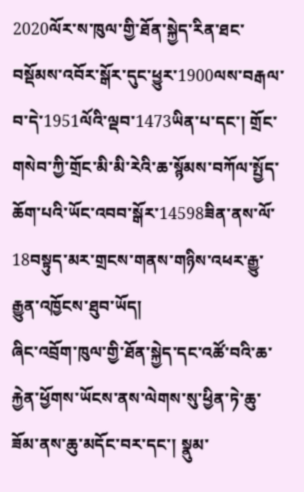2020ལོར་ས་ཁུལ་གྱི་ཐོན་སྐྱེད་རིན་ཐང་བསྡོམས་འབོར་སྒོར་དུང་ཕྱུར་1900ལས་བརྒལ་བ་དེ་1951ལོའི་ལྡབ་1473ཡིན་པ་དང་། གྲོང་གསེབ་ཀྱི་གྲོང་མི་མི་རེའི་ཆ་སྙོམས་བཀོལ་སྤྱོད་ཆོག་པའི་ཡོང་འབབ་སྒོར་14598ཟིན་ནས་ལོ་18བསྟུད་མར་གྲངས་གནས་གཉིས་འཕར་རྒྱུ་རྒྱུན་འཁྱོངས་ཐུབ་ཡོད།
ཞིང་འབྲོག་ཁུལ་གྱི་ཐོན་སྐྱེད་དང་འཚོ་བའི་ཆ་རྐྱེན་ཕྱོགས་ཡོངས་ནས་ལེགས་སུ་ཕྱིན་ཏེ་ཆུ་ཟོམ་ནས་ཆུ་མདོང་བར་དང་། སྣུམ་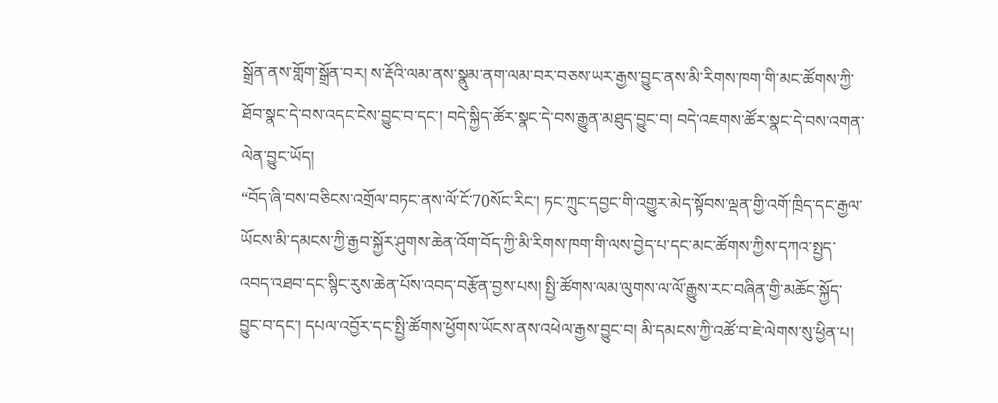སྒྲོན་ནས་གློག་སྒྲོན་བར། ས་རྡོའི་ལམ་ནས་སྣུམ་ནག་ལམ་བར་བཅས་ཡར་རྒྱས་བྱུང་ནས་མི་རིགས་ཁག་གི་མང་ཚོགས་ཀྱི་ཐོབ་སྣང་དེ་བས་འདང་ངེས་བྱུང་བ་དང་། བདེ་སྐྱིད་ཚོར་སྣང་དེ་བས་རྒྱུན་མཐུད་བྱུང་བ། བདེ་འཇགས་ཚོར་སྣང་དེ་བས་འགན་ལེན་བྱུང་ཡོད།
“བོད་ཞི་བས་བཅིངས་འགྲོལ་བཏང་ནས་ལོ་ངོ་70སོང་རིང་། ཏང་ཀྲུང་དབྱང་གི་འགྱུར་མེད་སྟོབས་ལྡན་གྱི་འགོ་ཁྲིད་དང་རྒྱལ་ཡོངས་མི་དམངས་ཀྱི་རྒྱབ་སྐྱོར་ཤུགས་ཆེན་འོག་བོད་ཀྱི་མི་རིགས་ཁག་གི་ལས་བྱེད་པ་དང་མང་ཚོགས་ཀྱིས་དཀའ་སྤྱད་འབད་འཐབ་དང་སྙིང་རུས་ཆེན་པོས་འབད་བརྩོན་བྱས་པས། སྤྱི་ཚོགས་ལམ་ལུགས་ལ་ལོ་རྒྱུས་རང་བཞིན་གྱི་མཆོང་སྐྱོད་བྱུང་བ་དང་། དཔལ་འབྱོར་དང་སྤྱི་ཚོགས་ཕྱོགས་ཡོངས་ནས་འཕེལ་རྒྱས་བྱུང་བ། མི་དམངས་ཀྱི་འཚོ་བ་ཇེ་ལེགས་སུ་ཕྱིན་པ།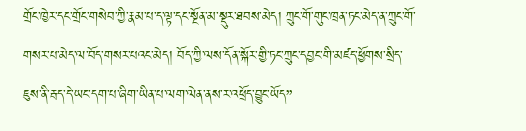གྲོང་ཁྱེར་དང་གྲོང་གསེབ་ཀྱི་རྣམ་པ་ད་ལྟ་དང་སྔོན་མ་སྡུར་ཐབས་མེད། ཀྲུང་གོ་གུང་ཁྲན་ཏང་མེད་ན་ཀྲུང་གོ་གསར་པ་མེད་ལ་བོད་གསར་པའང་མེད། བོད་ཀྱི་ལས་དོན་སྐོར་གྱི་ཏང་ཀྲུང་དབྱང་གི་མཛད་ཕྱོགས་སྲིད་ཇུས་ནི་རྦད་དེ་ཡང་དག་པ་ཞིག་ཡིན་པ་ལག་ལེན་ནས་ར་འཕྲོད་བྱུང་ཡོད”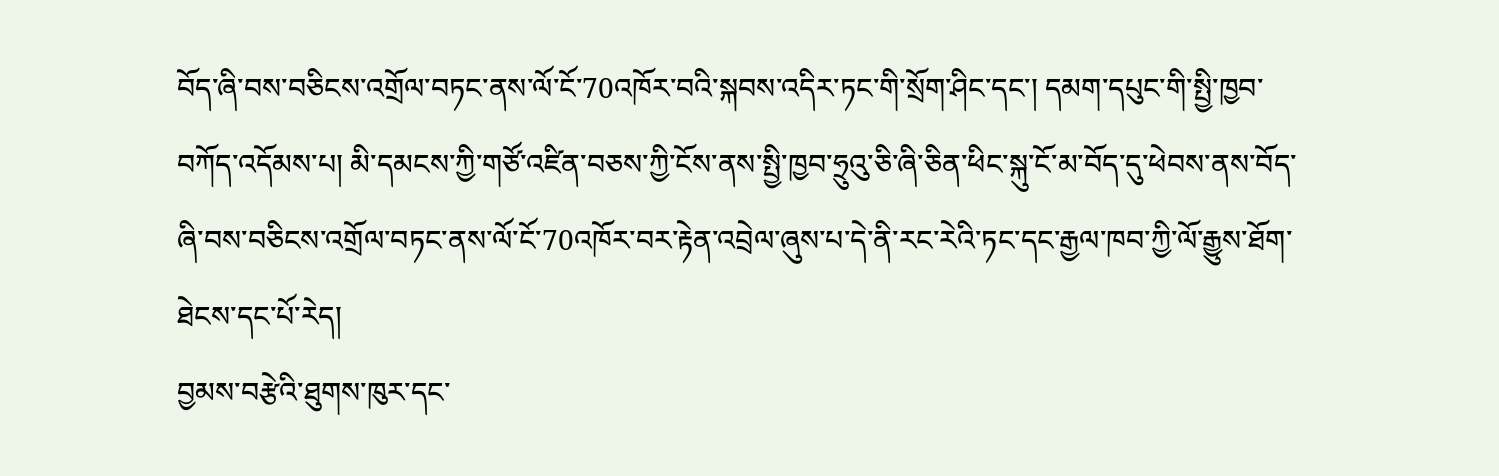བོད་ཞི་བས་བཅིངས་འགྲོལ་བཏང་ནས་ལོ་ངོ་70འཁོར་བའི་སྐབས་འདིར་ཏང་གི་སྲོག་ཤིང་དང་། དམག་དཔུང་གི་སྤྱི་ཁྱབ་བཀོད་འདོམས་པ། མི་དམངས་ཀྱི་གཙོ་འཛིན་བཅས་ཀྱི་ངོས་ནས་སྤྱི་ཁྱབ་ཧྲུའུ་ཅི་ཞི་ཅིན་ཕིང་སྐུ་ངོ་མ་བོད་དུ་ཕེབས་ནས་བོད་ཞི་བས་བཅིངས་འགྲོལ་བཏང་ནས་ལོ་ངོ་70འཁོར་བར་རྟེན་འབྲེལ་ཞུས་པ་དེ་ནི་རང་རེའི་ཏང་དང་རྒྱལ་ཁབ་ཀྱི་ལོ་རྒྱུས་ཐོག་ཐེངས་དང་པོ་རེད།
བྱམས་བརྩེའི་ཐུགས་ཁུར་དང་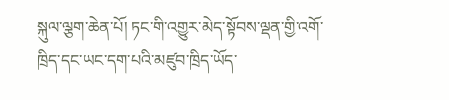སྐུལ་ལྕག་ཆེན་པོ། ཏང་གི་འགྱུར་མེད་སྟོབས་ལྡན་གྱི་འགོ་ཁྲིད་དང་ཡང་དག་པའི་མཛུབ་ཁྲིད་ཡོད་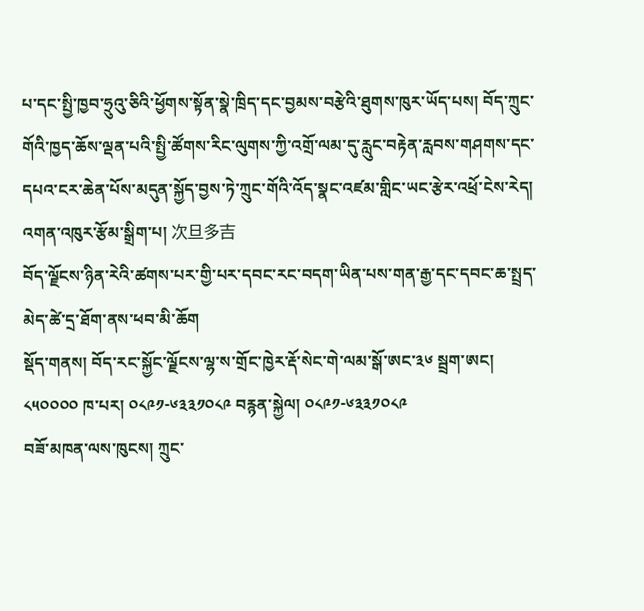པ་དང་སྤྱི་ཁྱབ་ཧྲུའུ་ཅིའི་ཕྱོགས་སྟོན་སྣེ་ཁྲིད་དང་བྱམས་བརྩེའི་ཐུགས་ཁུར་ཡོད་པས། བོད་ཀྲུང་གོའི་ཁྱད་ཆོས་ལྡན་པའི་སྤྱི་ཚོགས་རིང་ལུགས་ཀྱི་འགྲོ་ལམ་དུ་རླུང་བརྟེན་རླབས་གཤགས་དང་དཔའ་ངར་ཆེན་པོས་མདུན་སྐྱོད་བྱས་ཏེ་ཀྲུང་གོའི་འོད་སྣང་འཛམ་གླིང་ཡང་རྩེར་འཕྲོ་ངེས་རེད།
འགན་འཁུར་རྩོམ་སྒྲིག་པ། 次旦多吉
བོད་ལྗོངས་ཉིན་རེའི་ཚགས་པར་གྱི་པར་དབང་རང་བདག་ཡིན་པས་གན་རྒྱ་དང་དབང་ཆ་སྤྲད་མེད་ཚེ་དྲ་ཐོག་ནས་ཕབ་མི་ཆོག
སྡོད་གནས། བོད་རང་སྐྱོང་ལྗོངས་ལྷ་ས་གྲོང་ཁྱེར་རྡོ་སེང་གེ་ལམ་སྒོ་ཨང་༣༦ སྦྲག་ཨང། ༨༥༠༠༠༠ ཁ་པར། ༠༨༩༡-༦༣༣༡༠༨༩ བརྙན་སྐྱེལ། ༠༨༩༡-༦༣༣༡༠༨༩
བཟོ་མཁན་ལས་ཁུངས། ཀྲུང་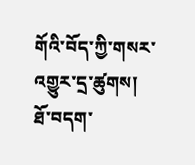གོའི་བོད་ཀྱི་གསར་འགྱུར་དྲ་ཚུགས།
ཐོ་བདག་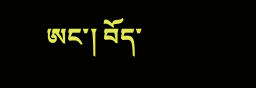ཨང་། བོད་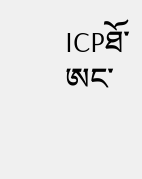ICPཐོ་ཨང་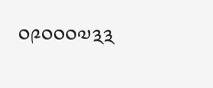༠༩༠༠༠༧༣༣